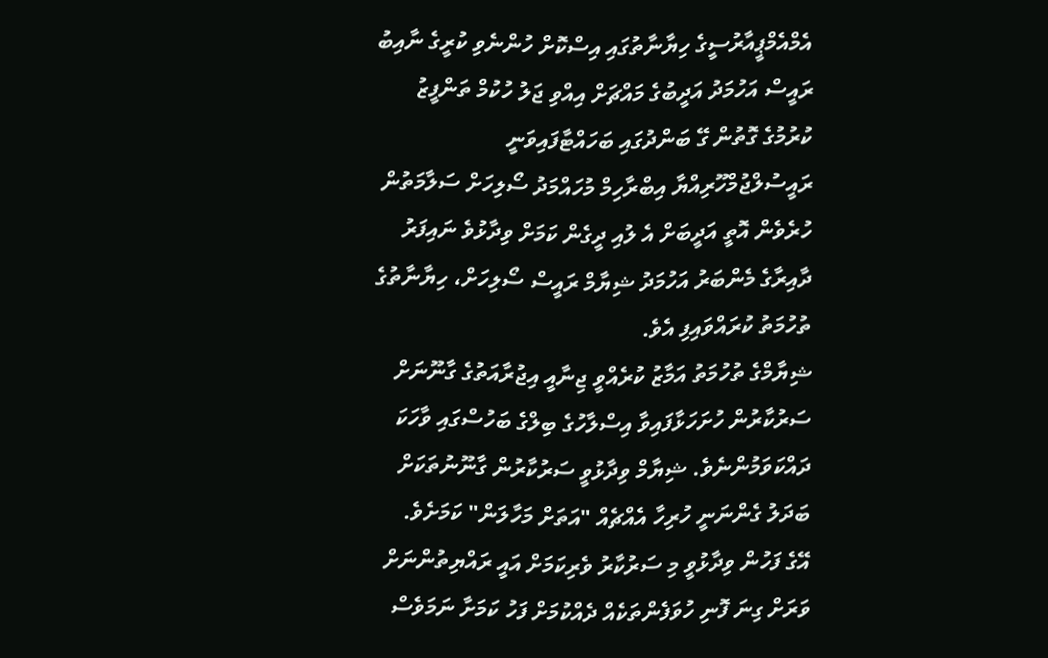އެމްއެމްޕީއާރުސީގެ ހިޔާނާތުގައި އިސްކޮށް ހުންނެވި ކުރީގެ ނާއިބު ރައީސް އަހުމަދު އަދީބުގެ މައްޗަށް އިއްވި ޖަލު ހުކުމް ތަންފީޒު ކުރުމުގެ ގޮތުން ގޭ ބަންދުގައި ބަހައްޓާފައިވަނީ ރައީސުލްޖުމްހޫރިއްޔާ އިބްރާހިމް މުހައްމަދު ސޯލިހަށް ސަލާމަތުން ހުރެވެން އޮތީ އަދީބަށް އެ ލުއި ދީގެން ކަމަށް ވިދާޅުވެ ނައިފަރު ދާއިރާގެ މެންބަރު އަހުމަދު ޝިޔާމް ރައީސް ސޯލިހަށް، ހިޔާނާތުގެ ތުހުމަތު ކުރައްވައިފި އެވެ.
ޝިޔާމްގެ ތުހުމަތު އަމާޒު ކުރެއްވީ ޖިނާއީ އިޖުރާއަތުގެ ގާނޫނަށް ސަރުކާރުން ހުށަހަޅާފައިވާ އިސްލާހުގެ ބިލްގެ ބަހުސްގައި ވާހަކަ ދައްކަވަމުންނެވެ. ޝިޔާމް ވިދާޅުވީ ސަރުކާރުން ގާނޫނުތަކަށް ބަދަލު ގެންނަނީ ހުރިހާ އެއްޗެއް "އަތަށް މަހާލަން" ކަމަށެވެ.
އޭގެ ފަހުން ވިދާޅުވީ މި ސަރުކާރު ވެރިކަމަށް އައީ ރައްޔިތުންނަށް ވަރަށް ގިނަ ފޮނި ހުވަފެންތަކެއް ދެއްކުމަށް ފަހު ކަމަށާ ނަމަވެސް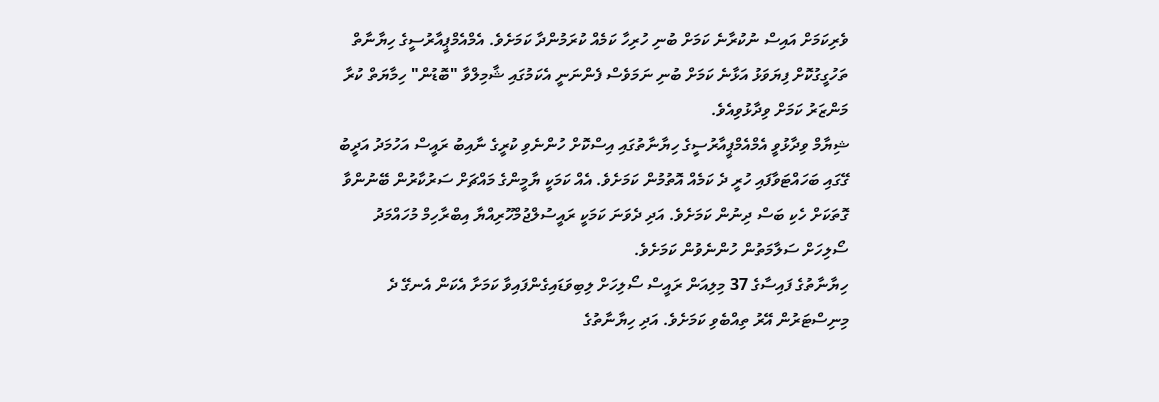ވެރިކަމަށް އައިސް ނުކުރާނެ ކަމަށް ބުނި ހުރިހާ ކަމެއް ކުރަމުންދާ ކަމަށެވެ. އެމްއެމްޕީއާރުސީގެ ހިޔާނާތް ތަހުގީގުކޮށް ފިޔަވަޅު އަޅާނެ ކަމަށް ބުނި ނަމަވެސް ފެންނަނީ އެކަމުގައި ޝާމިލްވާ "ބޮޑުން" ހިމާޔަތް ކުރާ މަންޒަރު ކަމަށް ވިދާޅުވިއެވެ.
ޝިޔާމް ވިދާޅުވީ އެމްއެމްޕީއާރުސީގެ ހިޔާނާތުގައި އިސްކޮށް ހުންނެވި ކުރީގެ ނާއިބު ރައީސް އަހުމަދު އަދީބު ގޭގައި ބަހައްޓަވާފައި ހުރީ ދެ ކަމެއް އޮތުމުން ކަމަށެވެ. އެއް ކަމަކީ ޔާމީންގެ މައްޗަށް ސަރުކާރުން ބޭނުންވާ ގޮތަކަށް ހެކި ބަސް ދިނުން ކަމަށެވެ. އަދި ދެވަނަ ކަމަކީ ރައީސުލްޖުމްހޫރިއްޔާ އިބްރާހިމް މުހައްމަދު ސޯލިހަށް ސަލާމަތުން ހުންނެވުން ކަމަށެވެ.
ހިޔާނާތުގެ ފައިސާގެ 37 މިލިއަން ރައީސް ސޯލިހަށް ލިބިވަޑައިގެންފައިވާ ކަމަށާ އެކަން އެނގޭ ދެ މިނިސްޓަރުން އޭރު ތިއްބެވި ކަމަށެވެ. އަދި ހިޔާނާތުގެ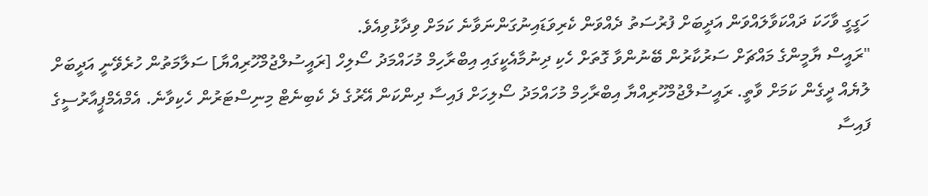ހަގީގީ ވާހަކަ ދައްކަވާލައްވަން އަދީބަށް ފުރުސަތު ދެއްވަން ކެރިވަޑައިނުގަންނަވާނެ ކަމަށް ވިދާޅުވިއެވެ.
"ރައީސް ޔާމީންގެ މައްޗަށް ސަރުކާރުން ބޭނުންވާ ގޮތަށް ހެކި ދިނުމާއެކީގައި އިބްރާހިމް މުހައްމަދު ސޯލިހް [ރައީސުލްޖުމްހޫރިއްޔާ] ސަލާމަތުން ހުރެވޭނީ އަދީބަށް ލުޔެއް ދީގެން ކަމަށް ވާތީ. ރައީސުލްޖުމްހޫރިއްޔާ އިބްރާހިމް މުހައްމަދު ސޯލިހަށް ފައިސާ ދިންކަން އޭރުގެ ދެ ކެބިނެޓް މިނިސްޓަރުން ހެކިވާނެ. އެމްއެމްޕީއާރުސީގެ ފައިސާ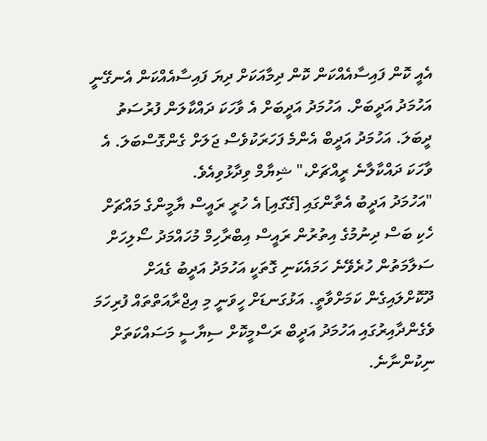އެއީ ކޮން ފައިސާއެއްކަން ކޮން ދިމާއަކަށް ދިޔަ ފައިސާއެއްކަން އެނގޭނީ އަހުމަދު އަދީބަށް. އަހުމަދު އަދީބަށް އެ ވާހަކަ ދައްކާލަން ފުރުސަތު ދީބަލަ. އަހުމަދު އަދީބް އެންމެ ފަހަރަކުވެސް ޖަލަށް ގެންގޮސްބަލަ. އެ ވާހަކަ ދައްކާލާނެ ރީއްޗަށް،" ޝިޔާމް ވިދާޅުވިއެވެ.
"އަހުމަދު އަދީބު އެތާންގައި [ގޭގައި] އެ ހުރީ ރައީސް ޔާމީންގެ މައްޗަށް ހެކި ބަސް ދިނުމުގެ އިތުރުން ރައީސް އިބްރާހިމް މުހައްމަދު ސޯލިހަށް ސަލާމަތުން ހުރެވޭނެ ހަމައެކަނި ގޮތަކީ އަހުމަދު އަދީބު ގެއަށް ދޫކޮށްލައިގެން ކަމަށްވާތީ. އަޅުގަނޑަށް ހީވަނީ މި އިޖްރާއަތްތައް ފުރިހަމަ ވެގެންދާއިރުގައި އަހުމަދު އަދީބް ރަސްމީކޮށް ސިޔާސީ މަސައްކަތަށް ނިކުންނާނެ.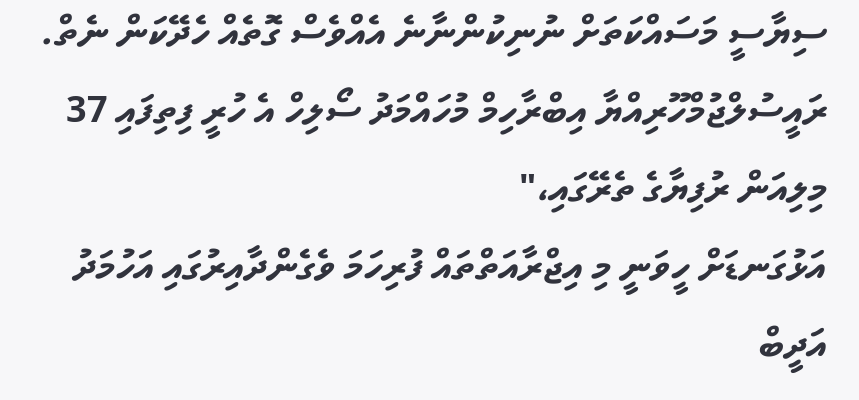ސިޔާސީ މަސައްކަތަށް ނުނިކުންނާނެ އެއްވެސް ގޮތެއް ހެދޭކަން ނެތް. ރައީސުލްޖުމްހޫރިއްޔާ އިބްރާހިމް މުހައްމަދު ސޯލިހް އެ ހުރީ ފިތިފައި 37 މިލިއަން ރުފިޔާގެ ތެރޭގައި،"
އަޅުގަނޑަށް ހީވަނީ މި އިޖްރާއަތްތައް ފުރިހަމަ ވެގެންދާއިރުގައި އަހުމަދު އަދީބް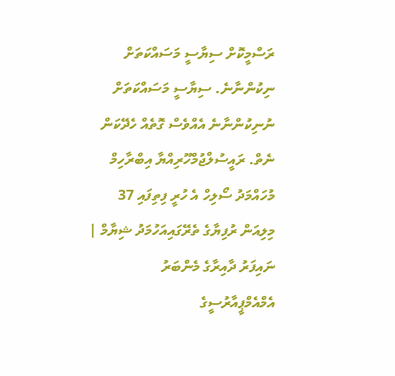ރަސްމީކޮށް ސިޔާސީ މަސައްކަތަށް ނިކުންނާނެ. ސިޔާސީ މަސައްކަތަށް ނުނިކުންނާނެ އެއްވެސް ގޮތެއް ހެދޭކަން ނެތް. ރައީސުލްޖުމްހޫރިއްޔާ އިބްރާހިމް މުހައްމަދު ސޯލިހް އެ ހުރީ ފިތިފައި 37 މިލިއަން ރުފިޔާގެ ތެރޭގައިއަހުމަދު ޝިޔާމް | ނައިފަރު ދާއިރާގެ މެންބަރު
އެމްއެމްޕީއާރުސީގެ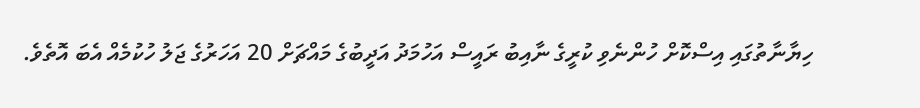ހިޔާނާތުގައި އިސްކޮށް ހުންނެވި ކުރީގެ ނާއިބު ރައީސް އަހުމަދު އަދީބުގެ މައްޗަށް 20 އަހަރުގެ ޖަލު ހުކުމެއް އެބަ އޮތެވެ.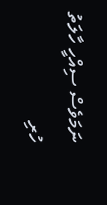ނަމަވެސް ސިއްހީ ހާލަތު ހުރި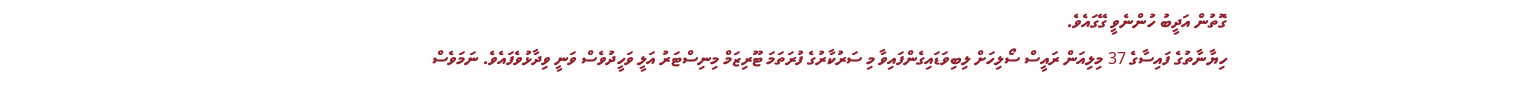ގޮތުން އަދީބު ހުންނެވީ ގޭގައެވެ.
ހިޔާނާތުގެ ފައިސާގެ 37 މިލިއަން ރައީސް ސޯލިހަށް ލިބިވަޑައިގެންފައިވާ މި ސަރުކާރުގެ ފުރަތަމަ ޓޫރިޒަމް މިނިސްޓަރު އަލީ ވަހީދުވެސް ވަނީ ވިދާޅުވެފައެވެ. ނަމަވެސް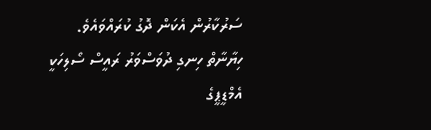ސަރުކާރުން އެކަން ދޮގު ކުރައްވައެވެ.
ހިޔާނާތް ހިނގި ދުވަސްވަރު ރައީސް ސޯލިހަކީ އެމްޑީޕީގެ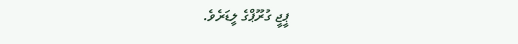ޕީޖީ ގުރޫޕްގެ ލީޑަރެވެ.